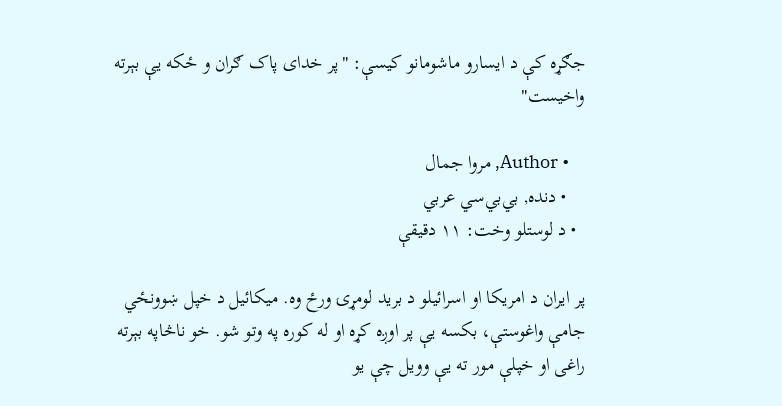جګړه کې د ایسارو ماشومانو کیسې: "پر خدای پاک ګران و ځکه یې بېرته واخیست"

    • Author, مروا جمال
    • دنده, بي‌بي‌سي عربي
  • د لوستلو وخت: ۱۱ دقیقې

پر ایران د امریکا او اسرائيلو د برید لومړۍ ورځ وه. میکائیل د خپل ښوونځي جامې واغوستې، بکسه یې پر اوږه کړه او له کوره په وتو شو. خو ناڅاپه بېرته راغی او خپلې مور ته یې وویل چې یو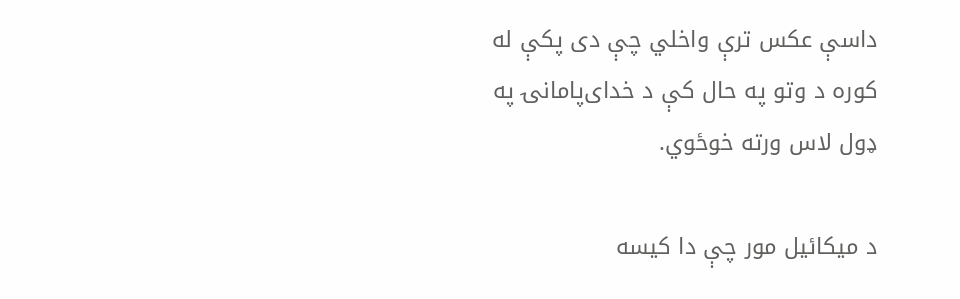داسې عکس ترې واخلي چې دی پکې له کوره د وتو په حال کې د خدای‌پامانۍ په ډول لاس ورته خوځوي.

د میکائیل مور چې دا کیسه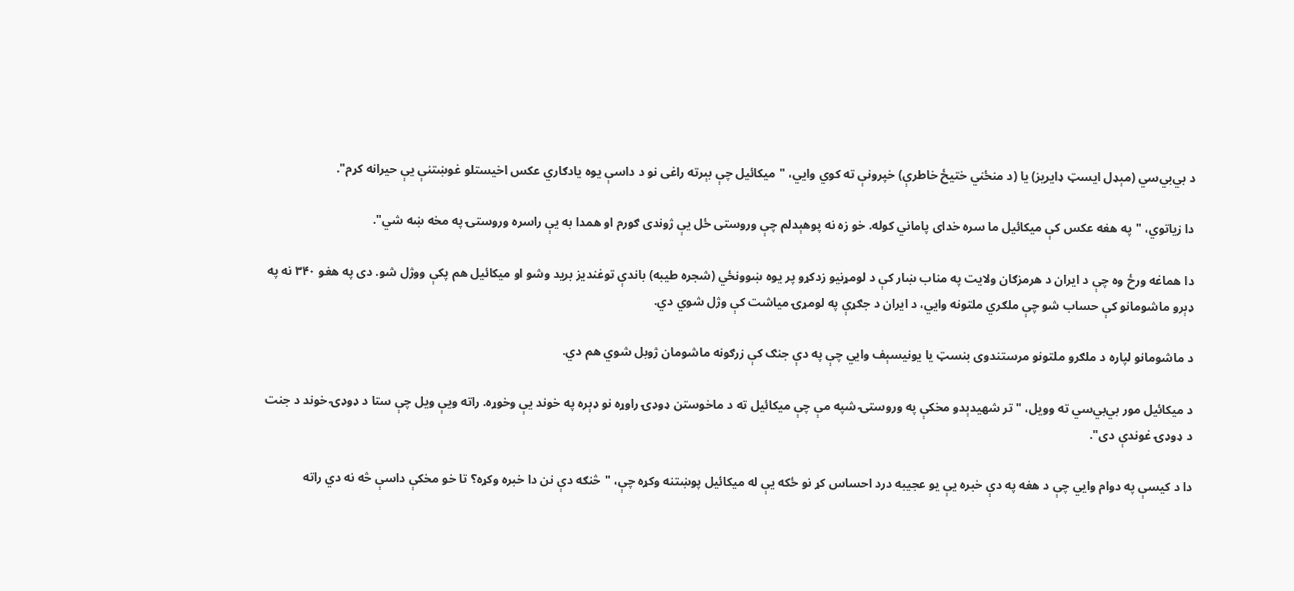د بي‌بي‌سي (مېډل ایسټ ډایریز) یا (د منځني ختیځ خاطرې) خپرونې ته کوي وايي، "میکائيل چې بېرته راغی نو د داسې یوه یادګاري عکس اخیستلو غوښتنې یې حیرانه کړم".

دا زیاتوي، "په هغه عکس کې میکائيل ما سره خدای پاماني کوله. خو زه نه پوهېدلم چې وروستی ځل یې ژوندی ګورم او همدا به یې راسره وروستۍ په مخه ښه شي".

دا هماغه ورځ وه چې د ایران د هرمزګان ولایت په مناب ښار کې د لومړنیو زدکړو پر یوه ښوونځي (شجره طیبه) باندې توغندیز برید وشو او میکائيل هم پکې ووژل شو. دی په هغو ۳۴۰ نه په ډېرو ماشومانو کې حساب شو چې ملګري ملتونه وايي، د ایران د جګړې په لومړۍ میاشت کې وژل شوي دي.

د ماشومانو لپاره د ملګرو ملتونو مرستندوی بنسټ یا یونیسېف وايي چې په دې جنګ کې زرګونه ماشومان ژوبل شوي هم دي.

د میکائيل مور بي‌بي‌سي ته وویل، "تر شهیدېدو مخکې په وروستۍ شپه مې چې میکائيل ته د ماخوستن ډوډۍ راوړه نو ډېره په خوند یې وخوړه. راته ویې ویل چې ستا د ډوډۍ خوند د جنت د ډوډۍ غوندې دی".

دا د کیسې په دوام وايي چې د هغه په دې خبره یې یو عجیبه درد احساس کړ نو ځکه یې له میکائيل پوښتنه وکړه چې، "څنګه دې نن دا خبره وکړه؟ تا خو مخکې داسې څه نه دي راته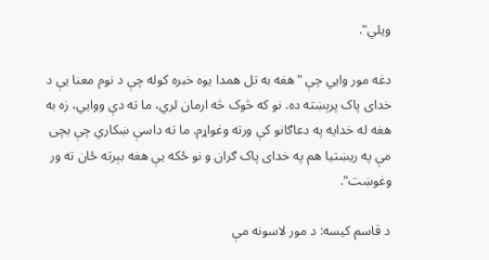ویلي".

دغه مور وايي چې "هغه به تل همدا یوه خبره کوله چې د نوم معنا یې د خدای پاک پرېښته ده. نو که څوک څه ارمان لري، ما ته دې ووايي، زه به هغه له خدایه په دعاګانو کې ورته وغواړم. ما ته داسې ښکاري چې بچی مې په ریښتیا هم په خدای پاک ګران و نو ځکه یې هغه بېرته ځان ته ور وغوښت".

د قاسم کیسه: د مور لاسونه مې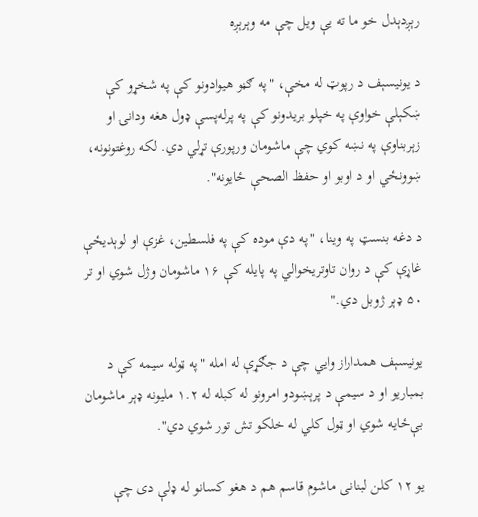رېږدېدل خو ما ته یې ویل چې مه وېرېږه

د یونیسېف د رپوټ له مخې، "په ګڼو هیوادونو کې په شخړو کې ښکېلې خواوې په خپلو بریدونو کې په پرله‌پسې ډول هغه ودانۍ او زېربناوې په نښه کوي چې ماشومان ورپورې تړلي دي. لکه روغتونونه، ښوونځي او د اوبو او حفظ الصحې ځایونه".

د دغه بنسټ په وینا، "په دې موده کې په فلسطین، غزې او لوېدیځې غاړې کې د روان تاوتریخوالي په پایله کې ۱۶ ماشومان وژل شوي او تر ۵۰ ډېر ژوبل دي."

یونیسېف همداراز وايي چې د جګړې له امله "په ټوله سیمه کې د بمباریو او د سیمې د پرېښودو امرونو له کبله له ۱.۲ ملیونه ډېر ماشومان بې‌ځایه شوي او ټول کلي له خلکو تش تور شوي دي".

یو ۱۲ کلن لبنانی ماشوم قاسم هم د هغو کسانو له ډلې دی چې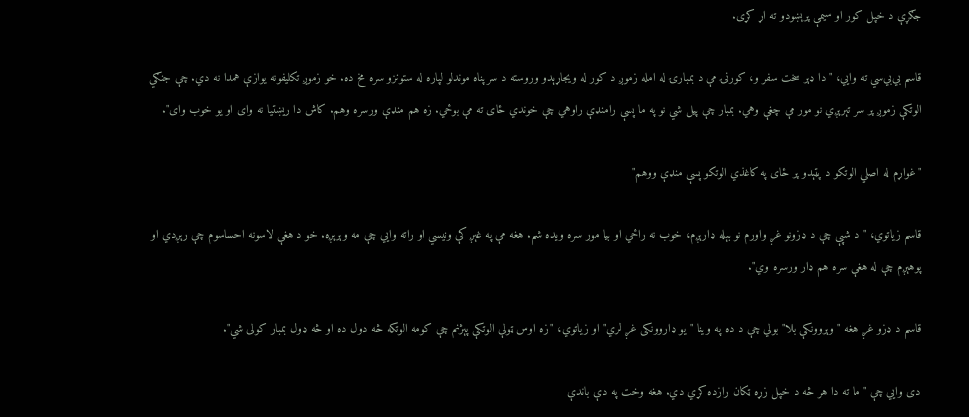جګړې د خپل کور او سیمې پرېښودو ته اړ کړی.

قاسم بي‌بي‌سي ته وايي،‌ "دا ډېر سخت سفر و، کورنۍ مې د بمبارۍ له امله زموږ د کور له ویجاړېدو وروسته د سرپناه موندلو لپاره له ستونزو سره مخ ده. خو زموږ تکلیفونه یوازې همدا نه دي. چې جنګي الوتکې زموږ پر سر تېرېږي نو مور مې چغې وهي. بمبار چې پیل شي نو په ما پسې رامنډې راوهي چې خوندي ځای ته مې بوځي. زه هم منډې ورسره وهم. کاش دا ریښتیا نه وای او یو خوب وای".

"غواړم له اصلي الوتکو د پټېدو پر ځای په کاغذي الوتکو پسې منډې ووهم"

قاسم زیاتوي، "د شپې چې د ډزونو غږ واورم نو بېله ډارېږم، خوب نه راځي او بیا مور سره ویده شم. هغه مې په غېږ کې ونیسي او راته وایي‌ چې مه وېرېږه. خو د هغې لاسونه احساسوم چې رېږدي او پوهېږم چې له هغې سره هم ډار ورسره وي".

قاسم د ډزو غږ هغه "وېروونکې بلا" بولي چې د ده په وینا "یو ډاروونکی غږ لري" او زیاتوي،‌ "زه اوس ټولې الوتکې پېژنم چې کومه الوتکه څه دول ده او څه ډول بمبار کولی شي".

دی وايي چې "ما ته دا هر څه د خپل زړه ټکان رازده کړي دي. هغه وخت په دې باندې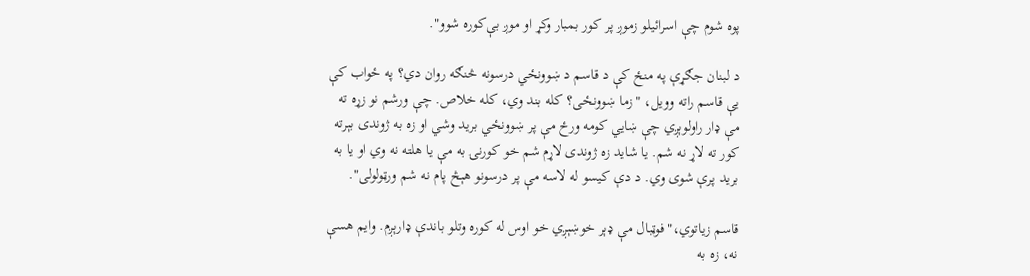پوه شوم چې اسرائيلو زموږ پر کور بمبار وکړ او موږ بې‌کوره شوو".

د لبنان جګړې په منځ کې د قاسم د ښوونځي درسونه څنګه روان دي؟ په ځواب کې یې قاسم راته وویل، "زما ښوونځی؟ کله بند وي، کله خلاص. چې ورشم نو زړه ته مې ډار راولوېږي چې ښايي کومه ورځ مې پر ښوونځي برید وشي او زه به ژوندی بېرته کور ته لاړ نه شم. يا شاید زه ژوندی لاړم شم خو کورنۍ به مې یا هلته نه وي او یا به برید پرې شوی وي. د دې کیسو له لاسه مې پر درسونو هېڅ پام نه شم ورټولولی".

قاسم زیاتوي،‌"فوټبال مې ډېر خوښېږي خو اوس له کوره وتلو باندې ډارېږم. وایم هسې نه، زه به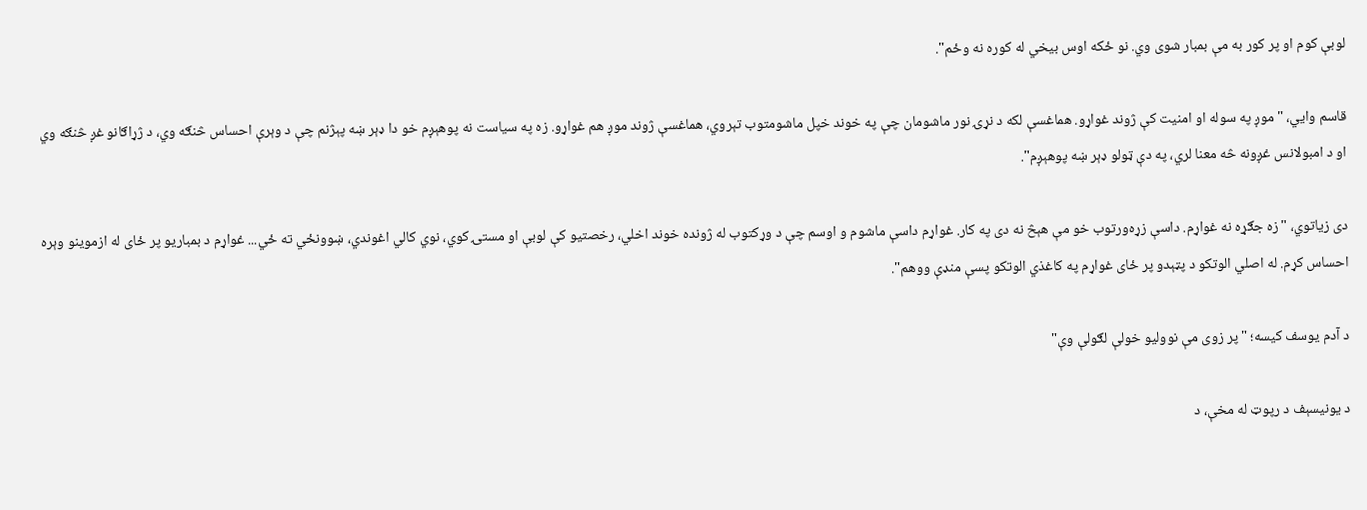لوبې کوم او پر کور به مې بمبار شوی وي. نو ځکه اوس بیخي له کوره نه وځم".

قاسم وايي، "موږ په سوله او امنیت کې ژوند غواړو. هماغسې لکه د نړۍ نور ماشومان چې په خوند خپل ماشومتوب تېروي، هماغسې ژوند موږ هم غواړو. زه په سیاست نه پوهېږم خو دا ډېر ښه پېژنم چې د وېرې احساس څنګه وي، د ژړاګانو غږ څنګه وي او د امبولانس غږونه څه معنا لري، په دې ټولو ډېر ښه پوهېږم".

دی زیاتوي، "زه جګړه نه غواړم. داسې زړه‌ورتوب خو مې هېڅ نه دی په کار. غواړم داسې ماشوم و اوسم چې د وړکتوب له ژونده خوند اخلي، رخصتیو کې لوبې او مستۍ کوي، نوي کالي اغوندي، ښوونځي‌ ته ځي... غواړم د بمباریو پر ځای له ازموینو وېره احساس کړم. له اصلي الوتکو د پټېدو پر ځای غواړم په کاغذي الوتکو پسې منډې ووهم".

د آدم یوسف کیسه؛ "پر زوی مې نوولیو خولې لګولې وې"

د یونیسېف د رپوټ له مخې، د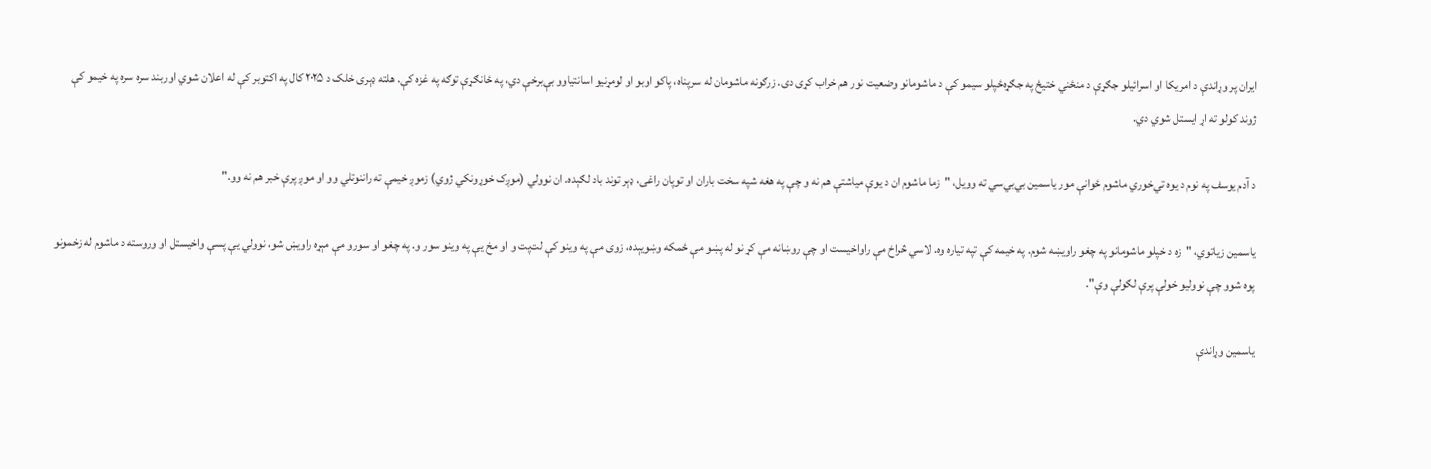ایران پر وړاندې د امریکا او اسرائیلو جګړې د منځني ختیځ په جګړه‌ځپلو سیمو کې د ماشومانو وضعیت نور هم خراب کړی دی. زرګونه ماشومان له سرپناه، پاکو اوبو او لومړنیو اسانتیاوو بې‌برخې دي، په ځانګړې توګه په غزه کې. هلته ډېری خلک د ۲۰۲۵ کال په اکتوبر کې له اعلان شوي اوربند سره سره په خیمو کې ژوند کولو ته اړ ایستل شوي دي.

د آدم یوسف په نوم د یوه تي‌خوري ماشوم ځوانې مور یاسمين بي‌بي‌سي ته وویل، "زما ماشوم ان د یوې میاشتې هم نه و چې په هغه شپه سخت باران او توپان راغی، ډېر توند باد لګېده. ان نوولي (موږک خوړونکي ژوي) زموږ خیمې ته راننوتلي وو او موږ پرې خبر هم نه وو."

یاسمين زیاتوي، "زه د خپلو ماشومانو په چغو راویښه شوم. په خیمه کې تپه تیاره وه. لاسي څراخ مې راواخیست او چې روښانه مې کړ نو له پښو مې ځمکه وښویېده، زوی مې په وینو کې لت‌پت و او مخ یې په وینو سور و. په چغو او سورو مې مېړه راويښ شو، نوولي یې پسې واخیستل او وروسته د ماشوم له زخمونو پوه شوو چې نوولیو خولې پرې لګولې وې".

یاسمين وړاندې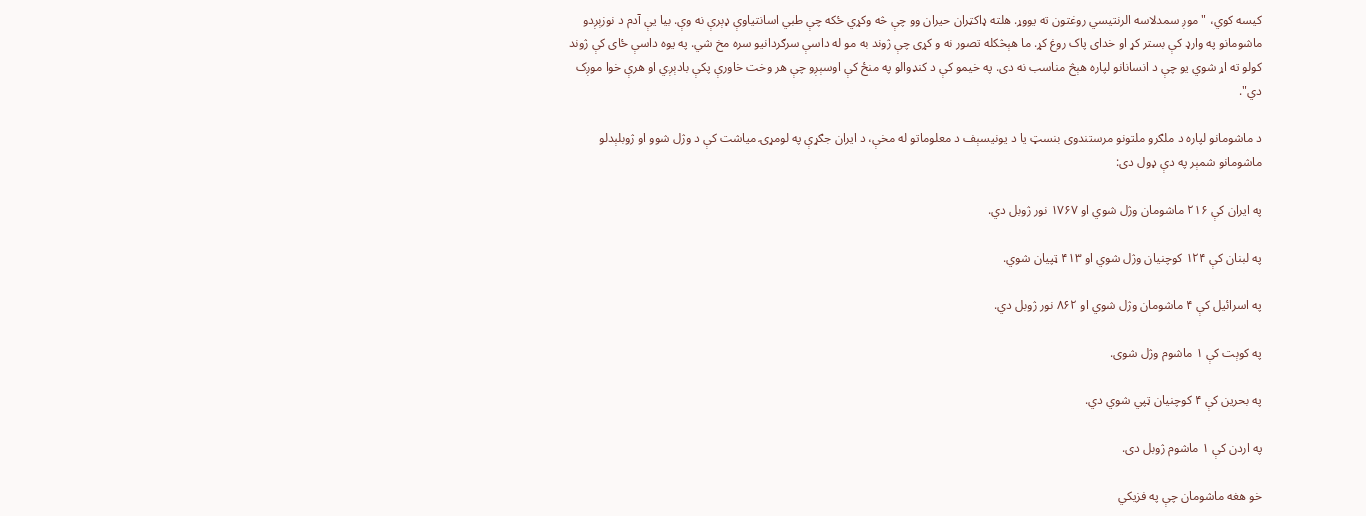کیسه کوي، "موږ سمدلاسه الرنتیسي روغتون ته یووړ. هلته ډاکټران حیران وو چې څه وکړي ځکه چې طبي اسانتیاوې ډېرې نه وې. بیا یې آدم د نوزېږدو ماشومانو په وارډ کې بستر کړ او خدای پاک روغ کړ. ما هېڅکله تصور نه و کړی چې ژوند به مو له داسې سرګردانیو سره مخ شي. په یوه داسې ځای کې ژوند کولو ته اړ شوي یو چې د انسانانو لپاره هېڅ مناسب نه دی. په خیمو کې د کنډوالو په منځ کې اوسېږو چې هر وخت خاورې پکې بادېږي او هرې خوا موږک دي".

د ماشومانو لپاره د ملګرو ملتونو مرستندوی بنسټ یا د یونیسېف د معلوماتو له مخې،‌ د ایران جګړې په لومړۍ میاشت کې د وژل شوو او ژوبلېدلو ماشومانو شمېر په دې ډول دی:

په ایران کې ۲۱۶ ماشومان وژل شوي او ۱۷۶۷ نور ژوبل دي.

په لبنان کې ۱۲۴ کوچنیان وژل شوي او ۴۱۳ ټپیان شوي.

په اسرائیل کې ۴ ماشومان وژل شوي او ۸۶۲ نور ژوبل دي.

په کوېت کې ۱ ماشوم وژل شوی.

په بحرین کې ۴ کوچنیان ټپي شوي دي.

په اردن کې ۱ ماشوم ژوبل دی.

خو هغه ماشومان چې په فزیکي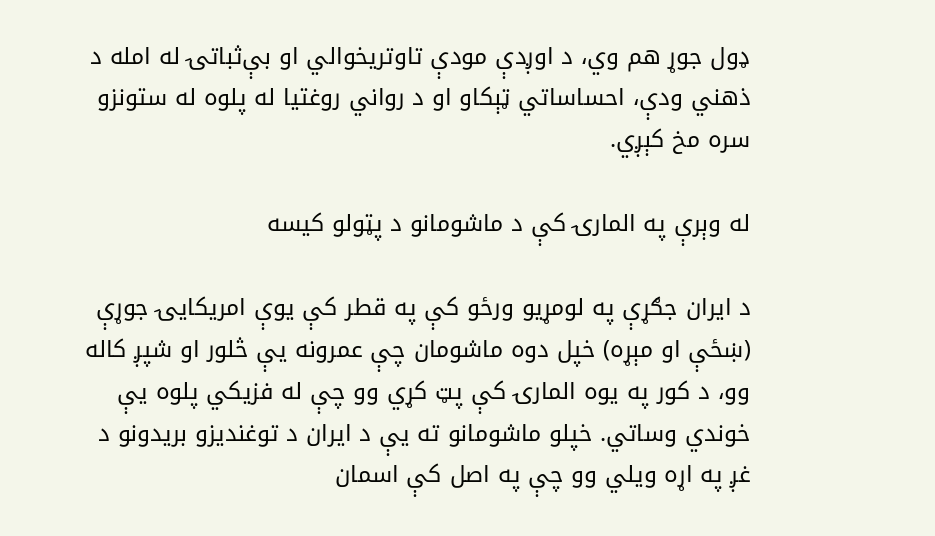ډول جوړ هم وي، د اوږدې مودې تاوتریخوالي او بې‌ثباتۍ له امله د ذهني ودې، احساساتي ټېکاو او د رواني روغتیا له پلوه له ستونزو سره مخ کېږي.

له وېرې په المارۍ کې د ماشومانو د پټولو کیسه

د ایران جګړې په لومړیو ورځو کې په قطر کې یوې امریکايۍ جوړې (ښځې او مېړه) خپل دوه ماشومان چې عمرونه یې څلور او شپږ کاله وو، د کور په یوه المارۍ کې پټ کړي وو چې له فزیکي پلوه یې خوندي وساتي. خپلو ماشومانو ته یې د ایران د توغندیزو بریدونو د غږ په اړه ویلي وو چې په اصل کې اسمان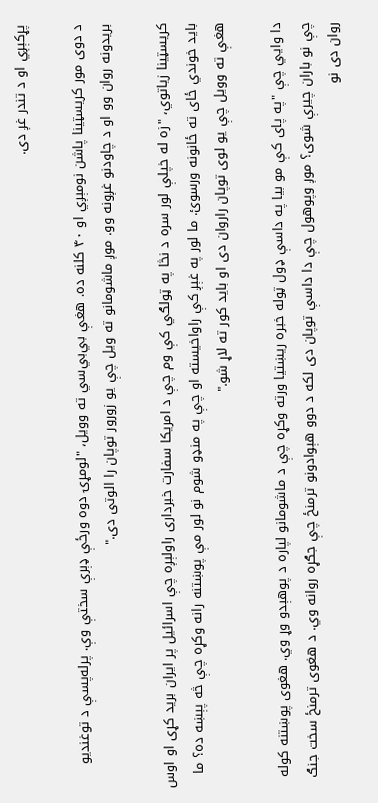پړکېږي او د تندر غږ دی.

د دوی مور کریسټينا پاشن نومېږي او ۴۰ کلنه ده. هغې بي‌بي‌سي ته وویل، "لومړۍ دوه ورځې ډېرې سختې وې. پرله‌پسې د توغندیو بریدونه روان وو او د چاودنو غږونه وو. موږ ماشومانو ته ویل چې یو زورور توپان را الوتی دی."

کریسټينا زیاتوي، "زه له خپلې لور سره د نڅا په ټولګي کې وم چې د امریکا سفارت خبرداری راولېږه چې اسرائيل پر ایران برید کړی او اوس باید خوندي ځای ته ځانونه ورسوئ. ما لور په غېږ کې راواخیسته او چې په منډو شوم نو لور مې پوښتنه رانه وکړه چې څه پېښه ده؟ ما هغې ته وویل چې یو لوی توپان راروان دی او باید کور ته لاړ شو."

دا وايي چې "په پای کې مو بیا په داسې ډول ټوله خبره ریښتیا ورته وکړه چې د ماشومانو لپاره د پوهېدو وړ وي. هغوی پوښتنه کوله چې نو باران چیرې شوی؟ موږ وپوهول چې دا داسې توپان دی لکه د دوو هېوادونو ترمنځ‌ چې جګړه روانه وي. د هغوی ترمنځ سخت جنګ روان دی نو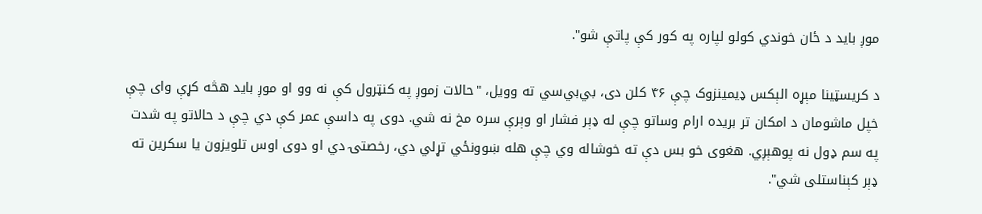موږ باید د ځان خوندي کولو لپاره په کور کې پاتې شو".

د کریسټينا مېړه الېکس ډيمینزوک چې ۴۶ کلن دی، بي‌بي‌سي ته وویل، "حالات زموږ په کنټرول کې نه وو او موږ باید هڅه کړې وای چې خپل ماشومان د امکان تر بریده ارام وساتو چې له ډېر فشار او وېرې سره مخ نه شي. دوی په داسې عمر کې دي چې د حالاتو په شدت په سم ډول نه پوهېږي. هغوی خو بس دې ته خوشاله وي چې هله ښوونځي تړلي دي، رخصتۍ دي او دوی اوس تلویزون یا سکرین ته ډېر کېناستلی شي".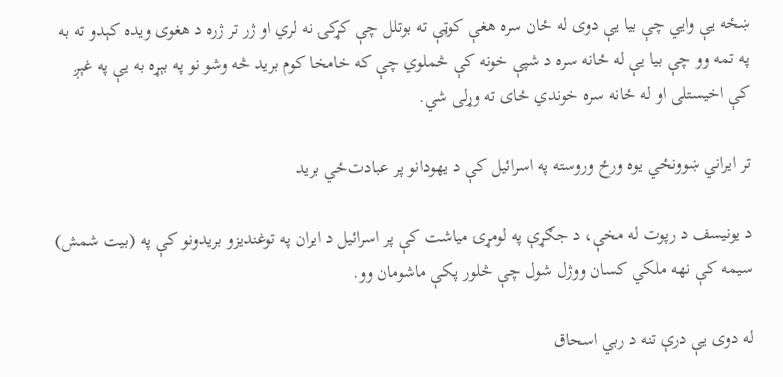ښځه یې وايي چې بیا یې دوی له ځان سره هغې کوټې ته بوتلل چې کړکۍ نه لري او ژر تر ژره د هغوی ویده کېدو ته به په تمه وو چې بیا یې له ځانه سره د شپې خونه کې څملوي چې که خامخا کوم برید څه وشو نو په بېړه به یې په غېږ کې اخیستلی او له ځانه سره خوندي ځای ته وړلی شي.

تر ایراني ښوونځي یوه ورځ وروسته په اسرائيل کې د یهودانو پر عبادت‌ځي برید

د یونیسف د رپوت له مخې، د جګړې په لومړۍ میاشت کې پر اسرائيل د ایران په توغندیزو بریدونو کې په (بیت شمش) سیمه کې نهه ملکي کسان ووژل شول چې څلور پکې ماشومان وو.

له دوی یې درې تنه د ربي اسحاق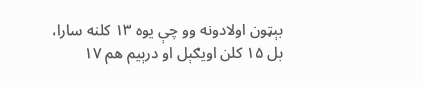بېټون اولادونه وو چې یوه ۱۳ کلنه سارا، بل ۱۵ کلن اویګېل او درېیم هم ۱۷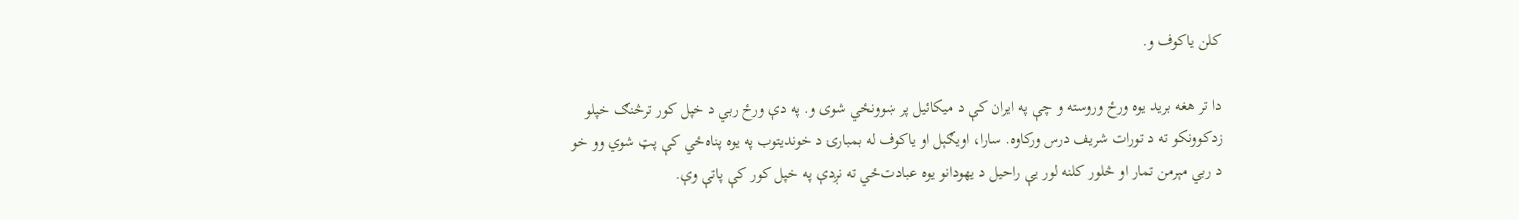کلن یاکوف و.

دا تر هغه برید یوه ورځ وروسته و چې په ایران کې د میکائيل پر ښوونځي شوی و. په دې ورځ ربي د خپل کور ترڅنګ خپلو زدکوونکو ته د تورات شریف درس ورکاوه. سارا، اویګېل او یاکوف له بمبارۍ د خوندیتوب په یوه پناه‌ځي کې پټ شوي وو خو د ربي مېرمن تمار او څلور کلنه لور یې راحیل د یهودانو یوه عبادت‌ځي ته نږدې په خپل کور کې پاتې وې.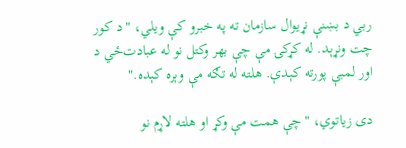ربي د بښنې نړیوال سازمان ته په خبرو کې ویلي، "د کور چت ونړېد. له کړکۍ مې چې بهر وکتل نو له عبادت‌ځي د اور لمبې پورته کېدې. هلته له تګه مې وېره کېده."

دی زیاتوي، "چې همت مې وکړ او هلته لاړم نو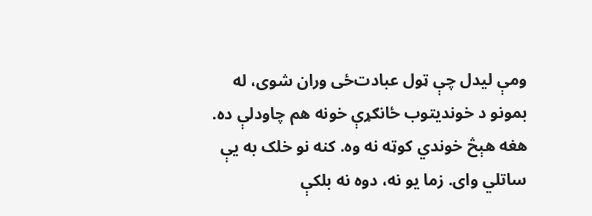ومې لیدل چې ټول عبادت‌ځی وران شوی، له بمونو د خوندیتوب ځانګړې خونه هم چاودلې ده. هغه هېڅ خوندي کوټه نه وه. کنه نو خلک به یې ساتلي وای. زما یو نه، دوه نه بلکې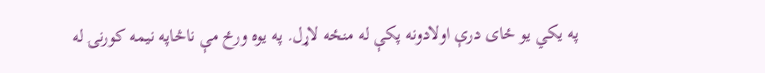په یکي یو ځای درې اولادونه پکې له منځه لاړل. په یوه ورځ مې ناڅاپه نیمه کورنۍ له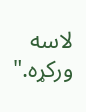لاسه ورکړه."